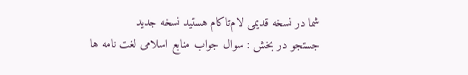شما در نسخه قدیمی لام‌تا‌کام هستید نسخه جدید
جستجو در بخش : سوال جواب منابع اسلامی لغت نامه ها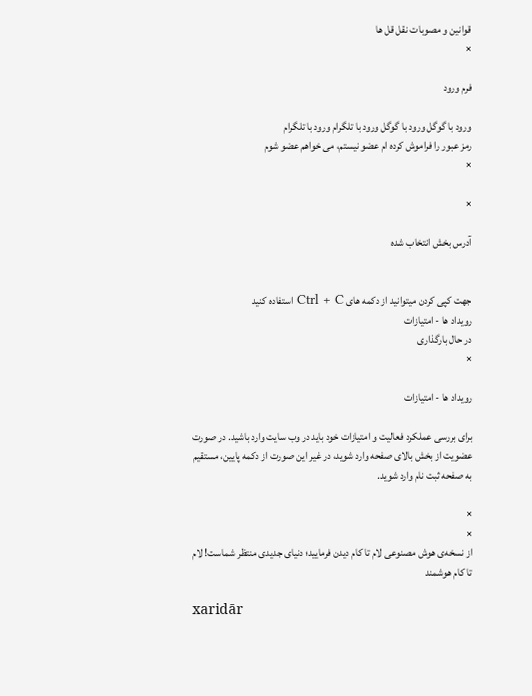قوانین و مصوبات نقل قل ها
×

فرم ورود

ورود با گوگل ورود با گوگل ورود با تلگرام ورود با تلگرام
رمز عبور را فراموش کرده ام عضو نیستم، می خواهم عضو شوم
×

×

آدرس بخش انتخاب شده


جهت کپی کردن میتوانید از دکمه های Ctrl + C استفاده کنید
رویداد ها - امتیازات
در حال بارگذاری
×

رویداد ها - امتیازات

برای بررسی عملکرد فعالیت و امتیازات خود باید در وب سایت وارد باشید. در صورت عضویت از بخش بالای صفحه وارد شوید، در غیر این صورت از دکمه پایین، مستقیم به صفحه ثبت نام وارد شوید.

×
×
از نسخه‌ی هوش مصنوعی لام تا کام دیدن فرمایید؛ دنیای جدیدی منتظر شماست! لام تا کام هوشمند

xaridār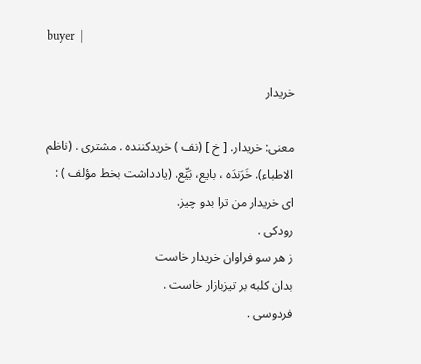buyer  |

خریدار

معنی: خریدار. [ خ ] (نف ) خریدکننده . مشتری . (ناظم الاطباء). خَرَندَه ، بایع، بَیِّع. (یادداشت بخط مؤلف ) :
ای خریدار من ترا بدو چیز.
رودکی .
ز هر سو فراوان خریدار خاست
بدان کلبه بر تیزبازار خاست .
فردوسی .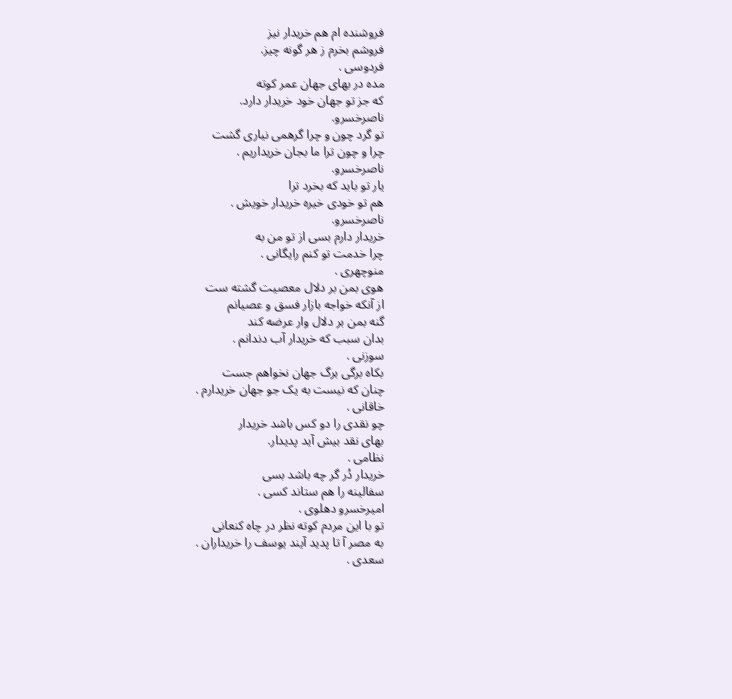فروشنده ام هم خریدار نیز
فروشم بخرم ز هر گونه چیز.
فردوسی .
مده در بهای جهان عمر کوته
که جز تو جهان خود خریدار دارد.
ناصرخسرو.
تو گرد چون و چرا گرهمی نیاری گشت
چرا و چون ترا ما بجان خریداریم .
ناصرخسرو.
یار تو باید که بخرد ترا
هم تو خودی خیره خریدار خویش .
ناصرخسرو.
خریدار دارم بسی از تو من به
چرا خدمت تو کنم رایگانی .
منوچهری .
هوی بمن بر دلال معصیت گشته ست
از آنکه خواجه بازار فسق و عصیانم
گنه بمن بر دلال وار عرضه کند
بدان سبب که خریدار آب دندانم .
سوزنی .
بکاه برگی برگ جهان نخواهم جست
چنان که نیست به یک جو جهان خریدارم .
خاقانی .
چو نقدی را دو کس باشد خریدار
بهای نقد بیش آید پدیدار.
نظامی .
خریدار دُر گر چه باشد بسی
سفالینه را هم ستاند کسی .
امیرخسرو دهلوی .
تو با این مردم کوته نظر در چاه کنعانی
به مصر آ تا پدید آیند یوسف را خریداران .
سعدی .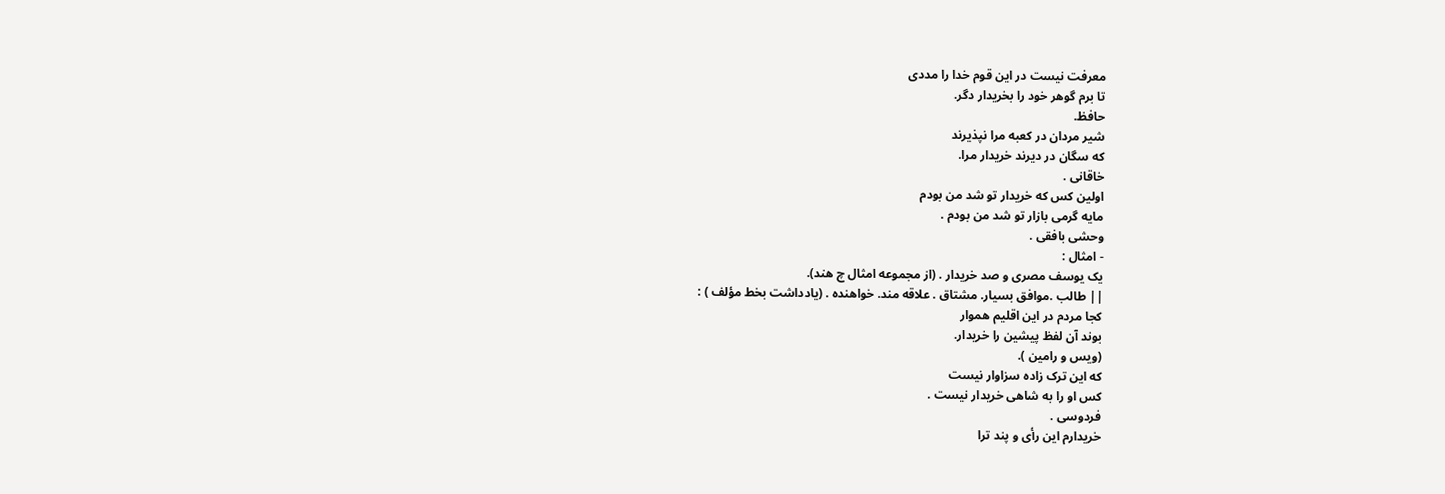معرفت نیست در این قوم خدا را مددی
تا برم گوهر خود را بخریدار دگر.
حافظ.
شیر مردان در کعبه مرا نپذیرند
که سگان در دیرند خریدار مرا.
خاقانی .
اولین کس که خریدار تو شد من بودم
مایه گرمی بازار تو شد من بودم .
وحشی بافقی .
- امثال :
یک یوسف مصری و صد خریدار . (از مجموعه امثال چ هند).
|| طالب .موافق بسیار. مشتاق . علاقه مند. خواهنده . (یادداشت بخط مؤلف ) :
کجا مردم در این اقلیم هموار
بوند آن لفظ پیشین را خریدار.
(ویس و رامین ).
که این ترک زاده سزاوار نیست
کس او را به شاهی خریدار نیست .
فردوسی .
خریدارم این رأی و پند ترا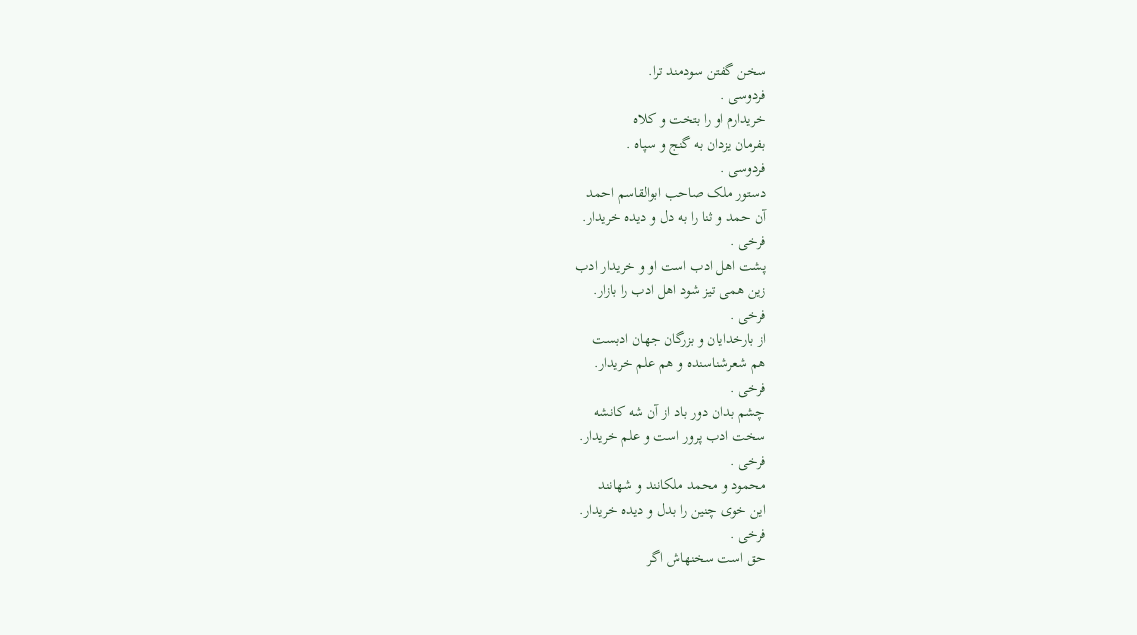سخن گفتن سودمند ترا.
فردوسی .
خریدارم او را بتخت و کلاه
بفرمان یزدان به گنج و سپاه .
فردوسی .
دستور ملک صاحب ابوالقاسم احمد
آن حمد و ثنا را به دل و دیده خریدار.
فرخی .
پشت اهل ادب است او و خریدار ادب
زین همی تیز شود اهل ادب را بازار.
فرخی .
از بارخدایان و بزرگان جهان ادبست
هم شعرشناسنده و هم علم خریدار.
فرخی .
چشم بدان دور باد از آن شه کانشه
سخت ادب پرور است و علم خریدار.
فرخی .
محمود و محمد ملکانند و شهانند
این خوی چنین را بدل و دیده خریدار.
فرخی .
حق است سخنهاش اگر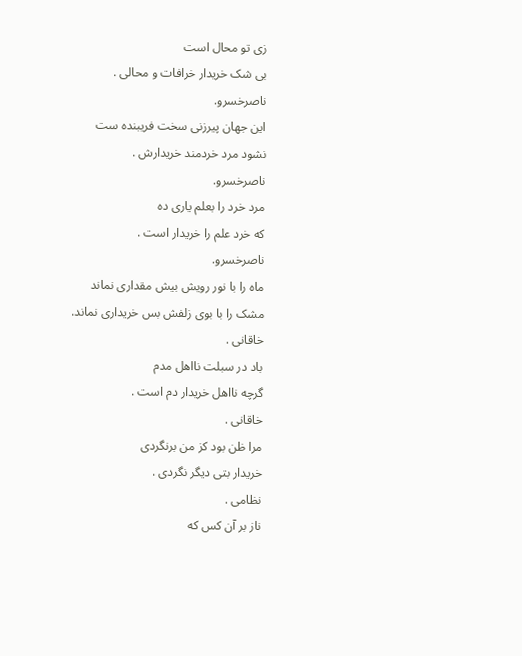زی تو محال است
بی شک خریدار خرافات و محالی .
ناصرخسرو.
این جهان پیرزنی سخت فریبنده ست
نشود مرد خردمند خریدارش .
ناصرخسرو.
مرد خرد را بعلم یاری ده
که خرد علم را خریدار است .
ناصرخسرو.
ماه را با نور رویش بیش مقداری نماند
مشک را با بوی زلفش بس خریداری نماند.
خاقانی .
باد در سبلت نااهل مدم
گرچه نااهل خریدار دم است .
خاقانی .
مرا ظن بود کز من برنگردی
خریدار بتی دیگر نگردی .
نظامی .
ناز بر آن کس که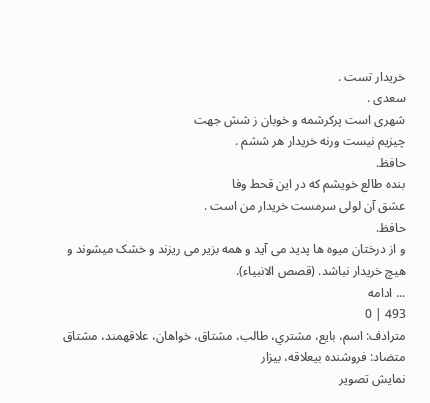خریدار تست .
سعدی .
شهری است پرکرشمه و خوبان ز شش جهت
چیزیم نیست ورنه خریدار هر ششم .
حافظ.
بنده طالع خویشم که در این قحط وفا
عشق آن لولی سرمست خریدار من است .
حافظ.
و از درختان میوه ها پدید می آید و همه بزیر می ریزند و خشک میشوند و هیچ خریدار نباشد. (قصص الانبیاء).
... ادامه
493 | 0
مترادف: اسم، بايع، مشتري، طالب، مشتاق، خواهان، علاقهمند، مشتاق
متضاد: فروشنده بيعلاقه، بيزار
نمایش تصویر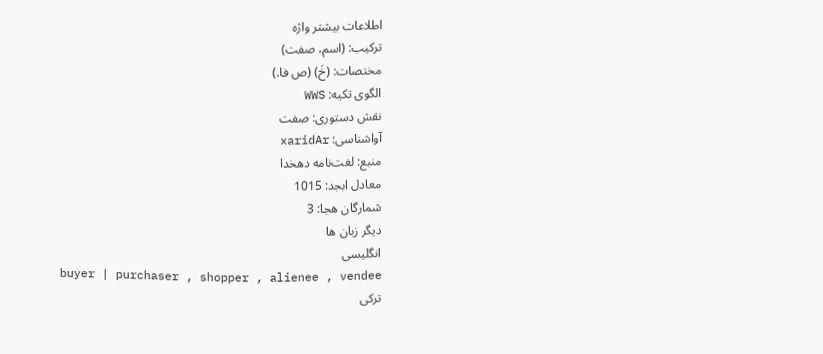اطلاعات بیشتر واژه
ترکیب: (اسم، صفت)
مختصات: (خَ) (ص فا.)
الگوی تکیه: WWS
نقش دستوری: صفت
آواشناسی: xaridAr
منبع: لغت‌نامه دهخدا
معادل ابجد: 1015
شمارگان هجا: 3
دیگر زبان ها
انگلیسی
buyer | purchaser , shopper , alienee , vendee
ترکی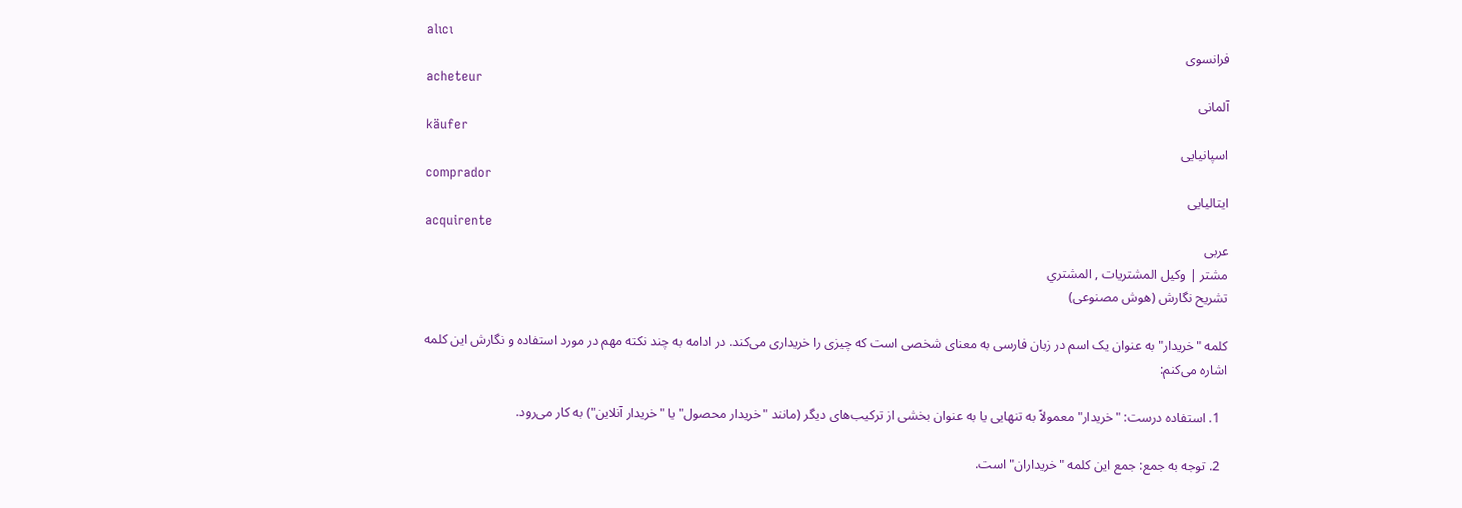alıcı
فرانسوی
acheteur
آلمانی
käufer
اسپانیایی
comprador
ایتالیایی
acquirente
عربی
مشتر | وكيل المشتريات , المشتري
تشریح نگارش (هوش مصنوعی)

کلمه "خریدار" به عنوان یک اسم در زبان فارسی به معنای شخصی است که چیزی را خریداری می‌کند. در ادامه به چند نکته مهم در مورد استفاده و نگارش این کلمه اشاره می‌کنم:

  1. استفاده درست: "خریدار" معمولاً به تنهایی یا به عنوان بخشی از ترکیب‌های دیگر (مانند "خریدار محصول" یا "خریدار آنلاین") به کار می‌رود.

  2. توجه به جمع: جمع این کلمه "خریداران" است.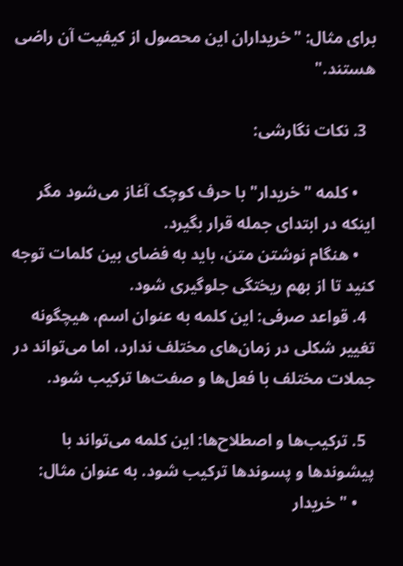برای مثال: "خریداران این محصول از کیفیت آن راضی هستند."

  3. نکات نگارشی:

    • کلمه "خریدار" با حرف کوچک آغاز می‌شود مگر اینکه در ابتدای جمله قرار بگیرد.
    • هنگام نوشتن متن، باید به فضای بین کلمات توجه کنید تا از بهم ریختگی جلوگیری شود.
  4. قواعد صرفی: این کلمه به عنوان اسم، هیچگونه تغییر شکلی در زمان‌های مختلف ندارد، اما می‌تواند در جملات مختلف با فعل‌ها و صفت‌ها ترکیب شود.

  5. ترکیب‌ها و اصطلاح‌ها: این کلمه می‌تواند با پیشوندها و پسوندها ترکیب شود. به عنوان مثال:
    • "خریدار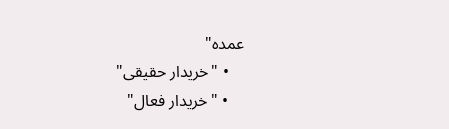عمده"
    • "خریدار حقیقی"
    • "خریدار فعال"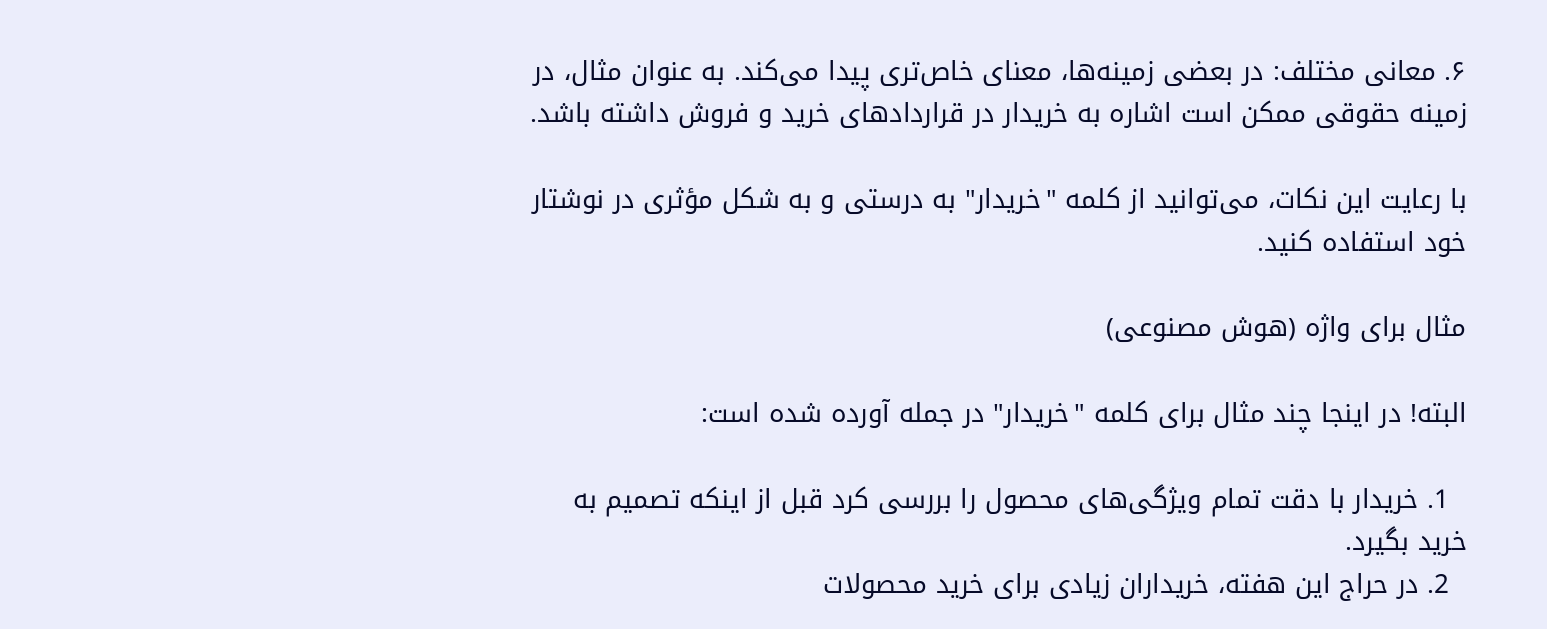۶. معانی مختلف: در بعضی زمینه‌ها، معنای خاص‌تری پیدا می‌کند. به عنوان مثال، در زمینه حقوقی ممکن است اشاره به خریدار در قراردادهای خرید و فروش داشته باشد.

با رعایت این نکات، می‌توانید از کلمه "خریدار" به درستی و به شکل مؤثری در نوشتار خود استفاده کنید.

مثال برای واژه (هوش مصنوعی)

البته! در اینجا چند مثال برای کلمه "خریدار" در جمله آورده شده است:

  1. خریدار با دقت تمام ویژگی‌های محصول را بررسی کرد قبل از اینکه تصمیم به خرید بگیرد.
  2. در حراج این هفته، خریداران زیادی برای خرید محصولات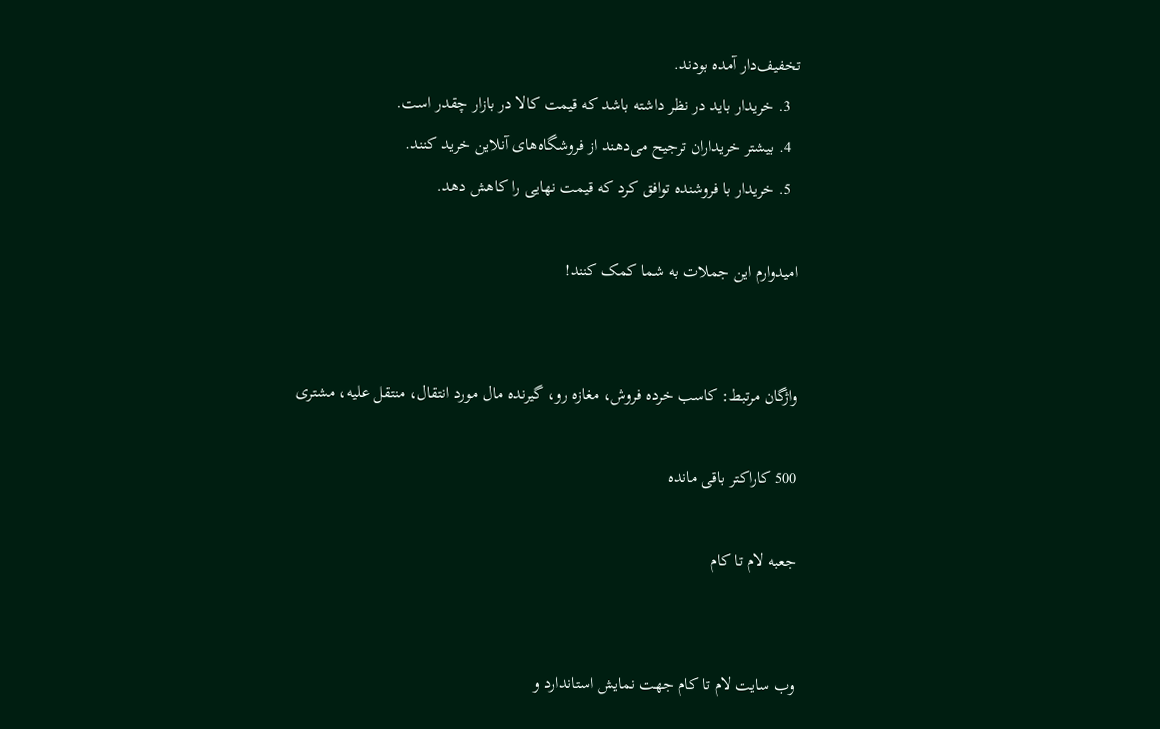تخفیف‌دار آمده بودند.
  3. خریدار باید در نظر داشته باشد که قیمت کالا در بازار چقدر است.
  4. بیشتر خریداران ترجیح می‌دهند از فروشگاه‌های آنلاین خرید کنند.
  5. خریدار با فروشنده توافق کرد که قیمت نهایی را کاهش دهد.

امیدوارم این جملات به شما کمک کنند!


واژگان مرتبط: کاسب خرده فروش، مغازه رو، گیرنده مال مورد انتقال، منتقل علیه، مشتری

500 کاراکتر باقی مانده

جعبه لام تا کام


وب سایت لام تا کام جهت نمایش استاندارد و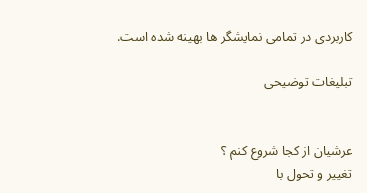کاربردی در تمامی نمایشگر ها بهینه شده است.

تبلیغات توضیحی


عرشیان از کجا شروع کنم ؟
تغییر و تحول با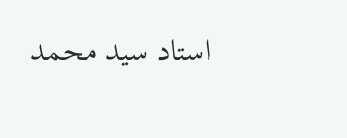استاد سید محمد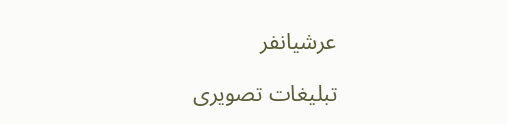عرشیانفر

تبلیغات تصویری